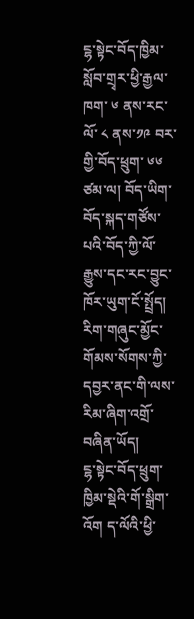ངྷ་སྟེང་བོད་ཁྱིམ་སློབ་གྲྭར་ཕྱི་རྒྱལ་ཁག་ ༦ ནས་རང་ལོ་ ༨ ནས་༡༩ བར་གྱི་བོད་ཕྲུག་ ༦༦ ཙམ་ལ། བོད་ཡིག་བོད་སྐད་གཙོས་པའི་བོད་ཀྱི་ལོ་རྒྱུས་དང་རང་བྱུང་ཁོར་ཡུག་ངོ་སྤྲོད། རིག་གཞུང་མྱོང་གོམས་སོགས་ཀྱི་དབྱར་ནང་གི་ལས་རིམ་ཞིག་འགྲོ་བཞིན་ཡོད།
ངྷ་སྟེང་བོད་ཕྲུག་ཁྱིམ་སྡེའི་གོ་སྒྲིག་འོག ད་ལོའི་ཕྱི་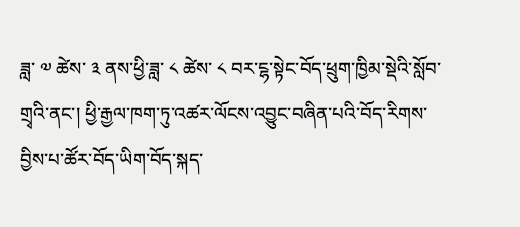ཟླ་ ༧ ཚེས་ ༣ ནས་ཕྱི་ཟླ་ ༨ ཚེས་ ༨ བར་ངྷ་སྟེང་བོད་ཕྲུག་ཁྱིམ་སྡེའི་སློབ་གྲྭའི་ནང་། ཕྱི་རྒྱལ་ཁག་ཏུ་འཚར་ལོངས་འབྱུང་བཞིན་པའི་བོད་རིགས་བྱིས་པ་ཚོར་བོད་ཡིག་བོད་སྐད་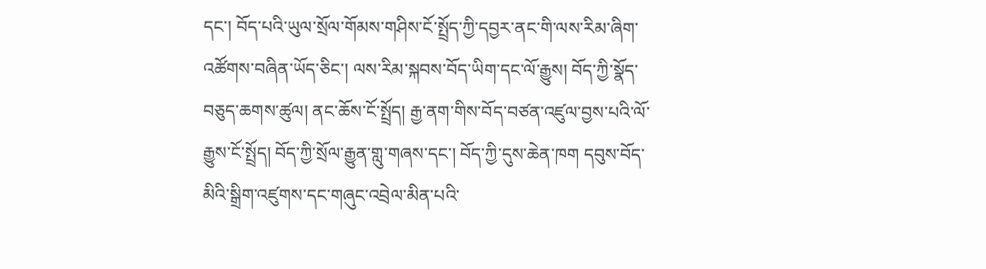དང་། བོད་པའི་ཡུལ་སྲོལ་གོམས་གཤིས་ངོ་སྤྲོད་ཀྱི་དབྱར་ནང་གི་ལས་རིམ་ཞིག་འཚོགས་བཞིན་ཡོད་ཅིང་། ལས་རིམ་སྐབས་བོད་ཡིག་དང་ལོ་རྒྱུས། བོད་ཀྱི་སྣོད་བཅུད་ཆགས་ཚུལ། ནང་ཆོས་ངོ་སྤྲོད། རྒྱ་ནག་གིས་བོད་བཙན་འཛུལ་བྱས་པའི་ལོ་རྒྱུས་ངོ་སྤྲོད། བོད་ཀྱི་སྲོལ་རྒྱུན་གླུ་གཞས་དང་། བོད་ཀྱི་དུས་ཆེན་ཁག དབུས་བོད་མིའི་སྒྲིག་འཛུགས་དང་གཞུང་འབྲེལ་མིན་པའི་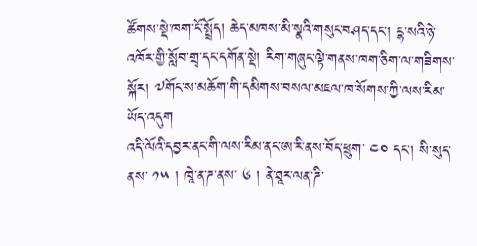ཚོགས་སྡེ་ཁག་ངོ་སྤྲོད། ཆེད་མཁས་མི་སྣའི་གསུང་བཤད་དང་། ངྷ་སའི་ཉེ་འཁོར་གྱི་སློབ་གྲྭ་དང་དགོན་སྡེ། རིག་གཞུང་ལྟེ་གནས་ཁག་ཅིག་ལ་གཟིགས་སྐོར། ༧གོང་ས་མཆོག་གི་དམིགས་བསལ་མཇལ་ཁ་སོགས་ཀྱི་ལས་རིམ་ཡོད་འདུག
འདི་ལོའི་དབྱར་ནང་གི་ལས་རིམ་ནང་ཨ་རི་ནས་བོད་ཕྲུག་ ༤༠ དང་། སི་སུད་ནས་ ༡༥ ། ཁཱེ་ན་ཌ་ནས་ ༦ ། ནེ་ཐཱར་ལན་ཌི་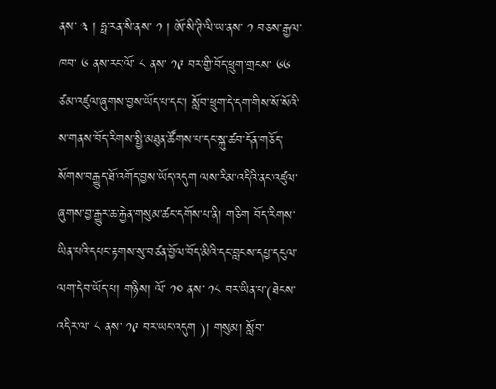ནས་ ༣ ། ཧྥ་རན་སི་ནས་ ༡ ། ཨོ་སི་ཊི་ལི་ཡ་ནས་ ༡ བཅས་རྒྱལ་ཁབ་ ༦ ནས་རང་ལོ་ ༨ ནས་ ༡༩ བར་གྱི་བོད་ཕྲུག་གྲངས་ ༦༦ ཙམ་འཛུལ་ཞུགས་བྱས་ཡོད་པ་དང་། སློབ་ཕྲུག་དེ་དག་གིས་སོ་སོའི་ས་གནས་བོད་རིགས་སྤྱི་མཐུན་ཚོགས་པ་དང་སྐུ་ཚབ་དོན་གཅོད་སོགས་བརྒྱུད་ཐོ་འགོད་བྱས་ཡོད་འདུག ལས་རིམ་འདིའི་ནང་འཛུལ་ཞུགས་བྱ་རྒྱུར་ཆ་རྐྱེན་གསུམ་ཚང་དགོས་པ་ནི། གཅིག བོད་རིགས་ཡིན་པའི་དཔང་རྟགས་སུ་བཙན་བྱོལ་བོད་མིའི་དང་བླངས་དཔྱ་དངུལ་ལག་དེབ་ཡོད་པ། གཉིས། ལོ་ ༡༠ ནས་ ༡༨ བར་ཡིན་པ་(ཐེངས་འདིར་ལ་ ༨ ནས་ ༡༩ བར་ཡང་འདུག )། གསུམ། སློབ་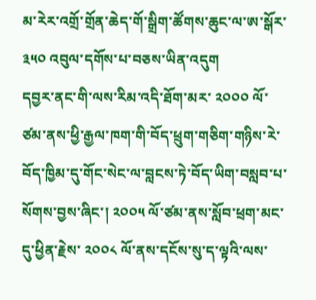མ་རེར་འགྲོ་གྲོན་ཆེད་གོ་སྒྲིག་ཚོགས་ཆུང་ལ་ཨ་སྒོར་ ༣༥༠ འབུལ་དགོས་པ་བཅས་ཡིན་འདུག
དབྱར་ནང་གི་ལས་རིམ་འདི་ཐོག་མར་ ༢༠༠༠ ལོ་ཙམ་ནས་ཕྱི་རྒྱལ་ཁག་གི་བོད་ཕྲུག་གཅིག་གཉིས་རེ་བོད་ཁྱིམ་དུ་གོང་སེང་ལ་བླངས་ཏེ་བོད་ཡིག་བསླབ་པ་སོགས་བྱས་ཞིང་། ༢༠༠༥ ལོ་ཙམ་ནས་སློབ་ཕྲག་མང་དུ་ཕྱིན་རྗེས་ ༢༠༠༨ ལོ་ནས་དངོས་སུ་ད་ལྟའི་ལས་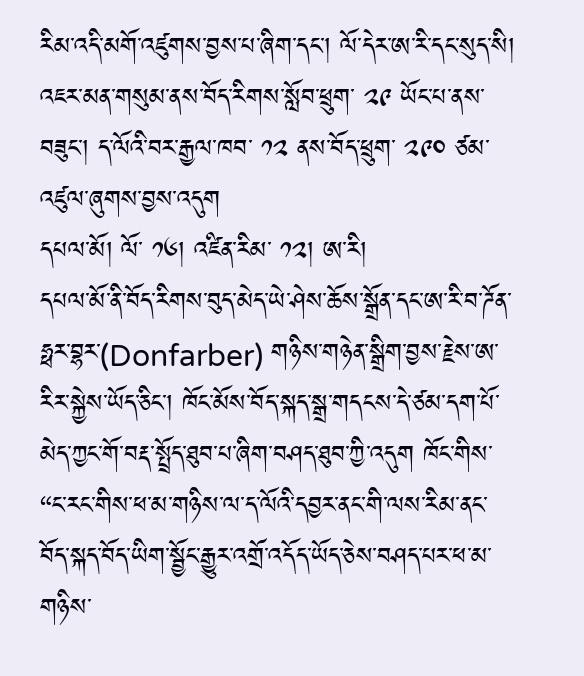རིམ་འདི་མགོ་འཛུགས་བྱས་པ་ཞིག་དང་། ལོ་དེར་ཨ་རི་དང་སུད་སི། འཇར་མན་གསུམ་ནས་བོད་རིགས་སློབ་ཕྲུག་ ༢༩ ཡོང་པ་ནས་བཟུང་། ད་ལོའི་བར་རྒྱལ་ཁབ་ ༡༢ ནས་བོད་ཕྲུག་ ༢༩༠ ཙམ་འཛུལ་ཞུགས་བྱས་འདུག
དཔལ་མོ། ལོ་ ༡༦། འཛིན་རིམ་ ༡༢། ཨ་རི།
དཔལ་མོ་ནི་བོད་རིགས་བུད་མེད་ཡེ་ཤེས་ཆོས་སྒྲོན་དང་ཨ་རི་བ་ཌོན་ཧྥར་བྷར་(Donfarber) གཉིས་གཉེན་སྒྲིག་བྱས་རྗེས་ཨ་རིར་སྐྱེས་ཡོད་ཅིང་། ཁོང་མོས་བོད་སྐད་སྒྲ་གདངས་དེ་ཙམ་དག་པོ་མེད་ཀྱང་གོ་བརྡ་སྤྲོད་ཐུབ་པ་ཞིག་བཤད་ཐུབ་ཀྱི་འདུག ཁོང་གིས་ “ང་རང་གིས་ཕ་མ་གཉིས་ལ་ད་ལོའི་དབྱར་ནང་གི་ལས་རིམ་ནང་བོད་སྐད་བོད་ཡིག་སྦྱོང་རྒྱུར་འགྲོ་འདོད་ཡོད་ཅེས་བཤད་པར་ཕ་མ་གཉིས་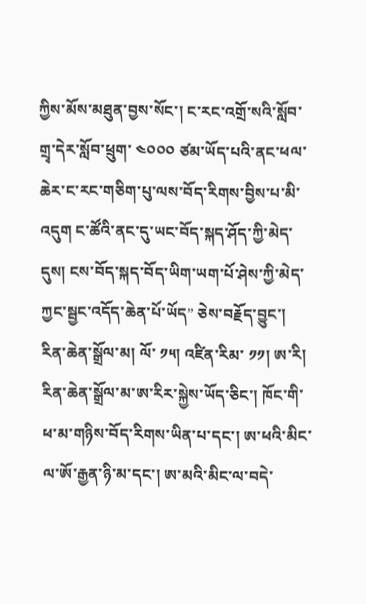ཀྱིས་མོས་མཐུན་བྱས་སོང་། ང་རང་འགྲོ་སའི་སློབ་གྲྭ་དེར་སློབ་ཕྲུག་ ༤༠༠༠ ཙམ་ཡོད་པའི་ནང་ཕལ་ཆེར་ང་རང་གཅིག་པུ་ལས་བོད་རིགས་བྱིས་པ་མི་འདུག ང་ཚོའི་ནང་དུ་ཡང་བོད་སྐད་ཤོད་ཀྱི་མེད་དུས། ངས་བོད་སྐད་བོད་ཡིག་ཡག་པོ་ཤེས་ཀྱི་མེད་ཀྱང་སྦྱང་འདོད་ཆེན་པོ་ཡོད” ཅེས་བརྗོད་བྱུང་།
རིན་ཆེན་སྒྲོལ་མ། ལོ་ ༡༥། འཛིན་རིམ་ ༡༡། ཨ་རི།
རིན་ཆེན་སྒྲོལ་མ་ཨ་རིར་སྐྱེས་ཡོད་ཅིང་། ཁོང་གི་ཕ་མ་གཉིས་བོད་རིགས་ཡིན་པ་དང་། ཨ་ཕའི་མིང་ལ་ཨོ་རྒྱན་ཉི་མ་དང་། ཨ་མའི་མིང་ལ་བདེ་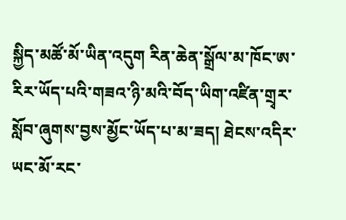སྐྱིད་མཚོ་མོ་ཡིན་འདུག རིན་ཆེན་སྒྲོལ་མ་ཁོང་ཨ་རིར་ཡོད་པའི་གཟའ་ཉི་མའི་བོད་ཡིག་འཛིན་གྲྭར་སློབ་ཞུགས་བྱས་མྱོང་ཡོད་པ་མ་ཟད། ཐེངས་འདིར་ཡང་མོ་རང་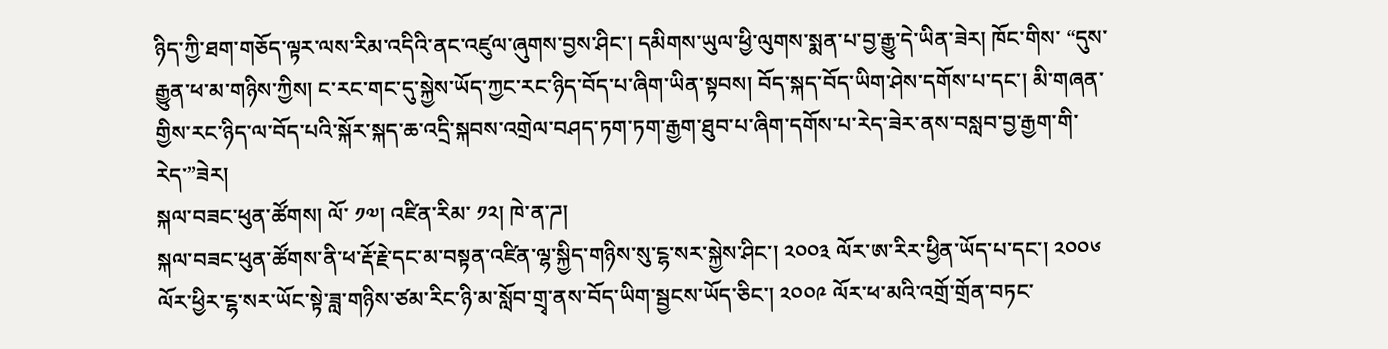ཉིད་ཀྱི་ཐག་གཅོད་ལྟར་ལས་རིམ་འདིའི་ནང་འཛུལ་ཞུགས་བྱས་ཤིང་། དམིགས་ཡུལ་ཕྱི་ལུགས་སྨན་པ་བྱ་རྒྱུ་དེ་ཡིན་ཟེར། ཁོང་གིས་ “དུས་རྒྱུན་ཕ་མ་གཉིས་ཀྱིས། ང་རང་གང་དུ་སྐྱེས་ཡོད་ཀྱང་རང་ཉིད་བོད་པ་ཞིག་ཡིན་སྟབས། བོད་སྐད་བོད་ཡིག་ཤེས་དགོས་པ་དང་། མི་གཞན་གྱིས་རང་ཉིད་ལ་བོད་པའི་སྐོར་སྐད་ཆ་འདྲི་སྐབས་འགྲེལ་བཤད་ཏག་ཏག་རྒྱག་ཐུབ་པ་ཞིག་དགོས་པ་རེད་ཟེར་ནས་བསླབ་བྱ་རྒྱག་གི་རེད་”ཟེར།
སྐལ་བཟང་ཕུན་ཚོགས། ལོ་ ༡༧། འཛིན་རིམ་ ༡༢། ཁེ་ན་ཌ།
སྐལ་བཟང་ཕུན་ཚོགས་ནི་ཕ་རྡོ་རྗེ་དང་མ་བསྟན་འཛིན་ལྷ་སྐྱིད་གཉིས་སུ་ངྷ་སར་སྐྱེས་ཤིང་། ༢༠༠༣ ལོར་ཨ་རིར་ཕྱིན་ཡོད་པ་དང་། ༢༠༠༦ ལོར་ཕྱིར་ངྷ་སར་ཡོང་སྟེ་ཟླ་གཉིས་ཙམ་རིང་ཉི་མ་སློབ་གྲྭ་ནས་བོད་ཡིག་སྦྱངས་ཡོད་ཅིང་། ༢༠༠༩ ལོར་ཕ་མའི་འགྲོ་གྲོན་བཏང་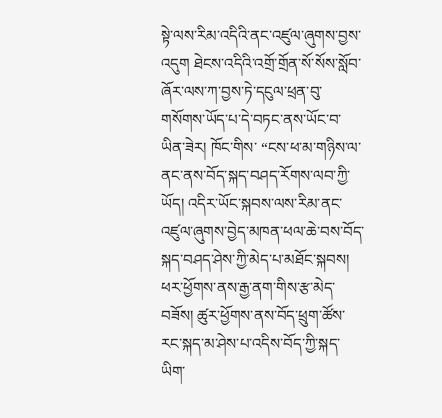སྟེ་ལས་རིམ་འདིའི་ནང་འཛུལ་ཞུགས་བྱས་འདུག ཐེངས་འདིའི་འགྲོ་གྲོན་སོ་སོས་སློབ་ཞོར་ལས་ཀ་བྱས་ཏེ་དངུལ་ཕྲན་བུ་གསོགས་ཡོད་པ་དེ་བཏང་ནས་ཡོང་བ་ཡིན་ཟེར། ཁོང་གིས་ “ངས་ཕ་མ་གཉིས་ལ་ནང་ནས་བོད་སྐད་བཤད་རོགས་ལབ་ཀྱི་ཡོད། འདིར་ཡོང་སྐབས་ལས་རིམ་ནང་འཛུལ་ཞུགས་བྱེད་མཁན་ཕལ་ཆེ་བས་བོད་སྐད་བཤད་ཤེས་ཀྱི་མེད་པ་མཐོང་སྐབས། ཕར་ཕྱོགས་ནས་རྒྱ་ནག་གིས་རྩ་མེད་བཟོས། ཚུར་ཕྱོགས་ནས་བོད་ཕྲུག་ཚོས་རང་སྐད་མ་ཤེས་པ་འདིས་བོད་ཀྱི་སྐད་ཡིག་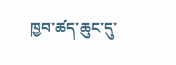ཁྱབ་ཚད་ཆུང་དུ་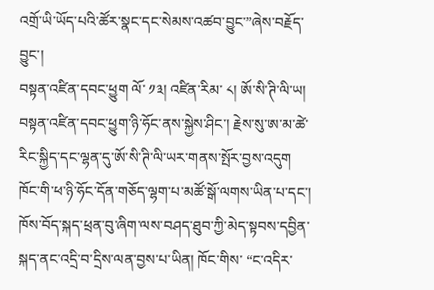འགྲོ་ཡི་ཡོད་པའི་ཚོར་སྣང་དང་སེམས་འཚབ་བྱུང་”ཞེས་བརྗོད་བྱུང་།
བསྟན་འཛིན་དབང་ཕྱུག ལོ་ ༡༣། འཛིན་རིམ་ ༨། ཨོ་སི་ཊི་ལི་ཡ།
བསྟན་འཛིན་དབང་ཕྱུག་ཉི་ཧོང་ནས་སྐྱེས་ཤིང་། རྗེས་སུ་ཨ་མ་ཚེ་རིང་སྐྱིད་དང་ལྷན་དུ་ཨོ་སི་ཊི་ལི་ཡར་གནས་སྤོར་བྱས་འདུག ཁོང་གི་ཕ་ཉི་ཧོང་དོན་གཅོད་ལྷག་པ་མཚོ་སྒོ་ལགས་ཡིན་པ་དང་། ཁོས་བོད་སྐད་ཕྲན་བུ་ཞིག་ལས་བཤད་ཐུབ་ཀྱི་མེད་སྟབས་དབྱིན་སྐད་ནང་འདྲི་བ་དྲིས་ལན་བྱས་པ་ཡིན། ཁོང་གིས་ “ང་འདིར་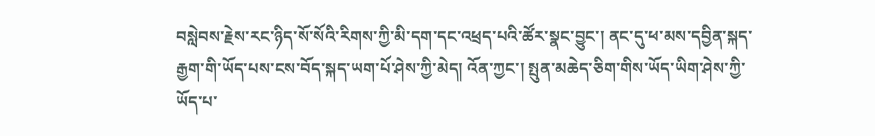བསླེབས་རྗེས་རང་ཉིད་སོ་སོའི་རིགས་ཀྱི་མི་དག་དང་འཕྲད་པའི་ཚོར་སྣང་བྱུང་། ནང་དུ་ཕ་མས་དབྱིན་སྐད་རྒྱག་གི་ཡོད་པས་ངས་བོད་སྐད་ཡག་པོ་ཤེས་ཀྱི་མེད། འོན་ཀྱང་། སྤུན་མཆེད་ཅིག་གིས་ཡོད་ཡིག་ཤེས་ཀྱི་ཡོད་པ་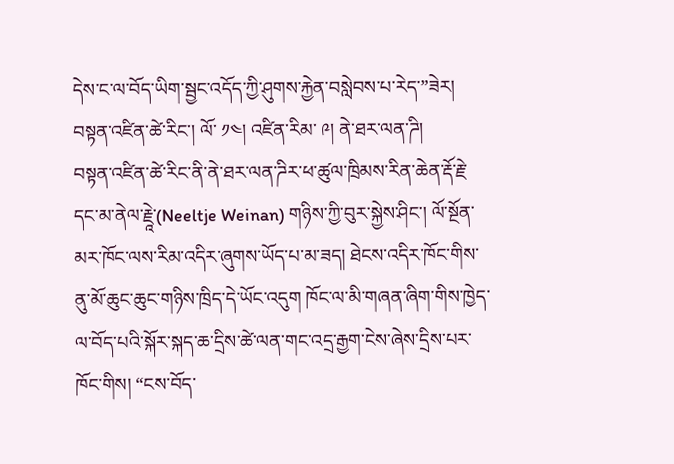དེས་ང་ལ་བོད་ཡིག་སྦྱང་འདོད་ཀྱི་ཤུགས་རྐྱེན་བསླེབས་པ་རེད་”ཟེར།
བསྟན་འཛིན་ཚེ་རིང་། ལོ་ ༡༤། འཛིན་རིམ་ ༩། ནེ་ཐར་ལན་ཌི།
བསྟན་འཛིན་ཚེ་རིང་ནི་ནེ་ཐར་ལན་ཌིར་ཕ་ཚུལ་ཁྲིམས་རིན་ཆེན་རྡོ་རྗེ་དང་མ་ནེལ་རྗཱེ་(Neeltje Weinan) གཉིས་ཀྱི་བུར་སྐྱེས་ཤིང་། ལོ་སྔོན་མར་ཁོང་ལས་རིམ་འདིར་ཞུགས་ཡོད་པ་མ་ཟད། ཐེངས་འདིར་ཁོང་གིས་ནུ་མོ་ཆུང་ཆུང་གཉིས་ཁྲིད་དེ་ཡོང་འདུག ཁོང་ལ་མི་གཞན་ཞིག་གིས་ཁྱེད་ལ་བོད་པའི་སྐོར་སྐད་ཆ་དྲིས་ཚེ་ལན་གང་འདྲ་རྒྱག་ངེས་ཞེས་དྲིས་པར་ཁོང་གིས། “ངས་བོད་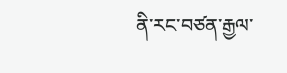ནི་རང་བཙན་རྒྱལ་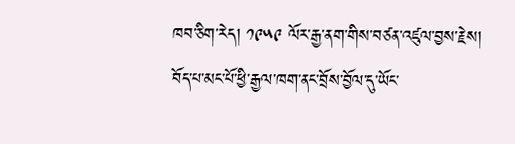ཁབ་ཅིག་རེད། ༡༩༥༩ ལོར་རྒྱ་ནག་གིས་བཙན་འཛུལ་བྱས་རྗེས། བོད་པ་མང་པོ་ཕྱི་རྒྱལ་ཁག་ནང་བྲོས་བྱོལ་དུ་ཡོང་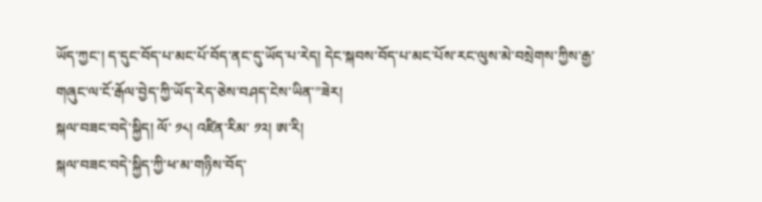ཡོད་ཀྱང་། ད་དུང་བོད་པ་མང་པོ་བོད་ནང་དུ་ཡོད་པ་རེད། དེང་སྐབས་བོད་པ་མང་པོས་རང་ལུས་མེ་བསྲེགས་ཀྱིས་རྒྱ་གཞུང་ལ་ངོ་རྒོལ་བྱེད་ཀྱི་ཡོད་རེད་ཅེས་བཤད་ངེས་ཡིན་”ཟེར།
སྐལ་བཟང་བདེ་སྐྱིད། ལོ་ ༡༨། འཛིན་རིམ་ ༡༢། ཨ་རི།
སྐལ་བཟང་བདེ་སྐྱིད་ཀྱི་ཕ་མ་གཉིས་བོད་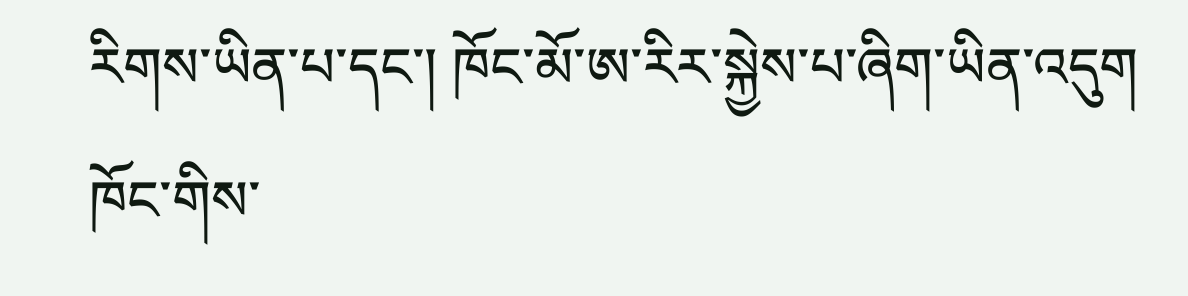རིགས་ཡིན་པ་དང་། ཁོང་མོ་ཨ་རིར་སྐྱེས་པ་ཞིག་ཡིན་འདུག ཁོང་གིས་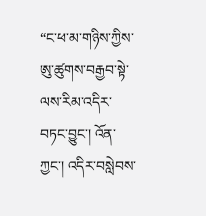“ང་ཕ་མ་གཉིས་ཀྱིས་ཨུ་ཚུགས་བརྒྱབ་སྟེ་ལས་རིམ་འདིར་བཏང་བྱུང་། འོན་ཀྱང་། འདིར་བསླེབས་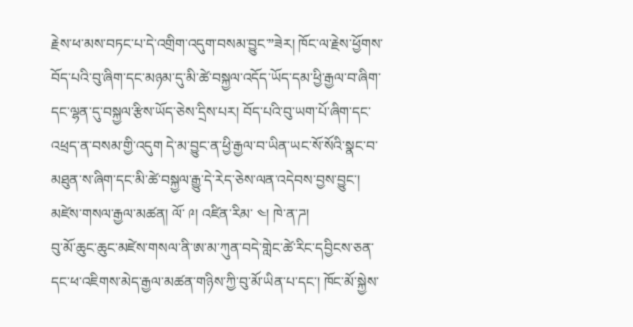རྗེས་ཕ་མས་བཏང་པ་དེ་འགྲིག་འདུག་བསམ་བྱུང་”ཟེར། ཁོང་ལ་རྗེས་ཕྱོགས་བོད་པའི་བུ་ཞིག་དང་མཉམ་དུ་མི་ཚེ་བསྐྱལ་འདོད་ཡོད་དམ་ཕྱི་རྒྱལ་བ་ཞིག་དང་ལྷན་དུ་བསྐྱལ་རྩིས་ཡོད་ཅེས་དྲིས་པར། བོད་པའི་བུ་ཡག་པོ་ཞིག་དང་འཕྲད་ན་བསམ་གྱི་འདུག དེ་མ་བྱུང་ན་ཕྱི་རྒྱལ་བ་ཡིན་ཡང་སོ་སོའི་སྣང་བ་མཐུན་ས་ཞིག་དང་མི་ཚེ་བསྐྱལ་རྒྱུ་དེ་རེད་ཅེས་ལན་འདེབས་བྱས་བྱུང་།
མཛེས་གསལ་རྒྱལ་མཚན། ལོ་ ༩། འཛིན་རིམ་ ༤། ཁེ་ན་ཌ།
བུ་མོ་ཆུང་ཆུང་མཛེས་གསལ་ནི་ཨ་མ་ཀུན་བདེ་གླེང་ཚེ་རིང་དབྱིངས་ཅན་དང་ཕ་འཇིགས་མེད་རྒྱལ་མཚན་གཉིས་ཀྱི་བུ་མོ་ཡིན་པ་དང་། ཁོང་མོ་སྐྱེས་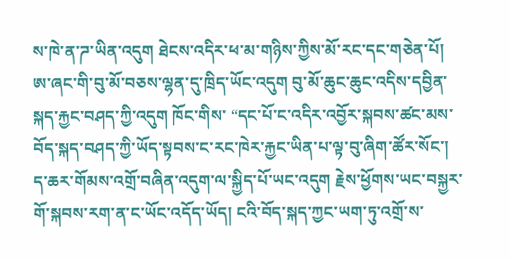ས་ཁེ་ན་ཌ་ཡིན་འདུག ཐེངས་འདིར་ཕ་མ་གཉིས་ཀྱིས་མོ་རང་དང་གཅེན་པོ། ཨ་ཞང་གི་བུ་མོ་བཅས་ལྷན་དུ་ཁྲིད་ཡོང་འདུག བུ་མོ་ཆུང་ཆུང་འདིས་དབྱིན་སྐད་རྐྱང་བཤད་ཀྱི་འདུག ཁོང་གིས་ “དང་པོ་ང་འདིར་འབྱོར་སྐབས་ཚང་མས་བོད་སྐད་བཤད་ཀྱི་ཡོད་སྟབས་ང་རང་ཁེར་རྐྱང་ཡིན་པ་ལྟ་བུ་ཞིག་ཚོར་སོང་། ད་ཆར་གོམས་འགྲོ་བཞིན་འདུག་ལ་སྐྱིད་པོ་ཡང་འདུག རྗེས་ཕྱོགས་ཡང་བསྐྱར་གོ་སྐབས་རག་ན་ང་ཡོང་འདོད་ཡོད། ངའི་བོད་སྐད་ཀྱང་ཡག་ཏུ་འགྲོ་ས་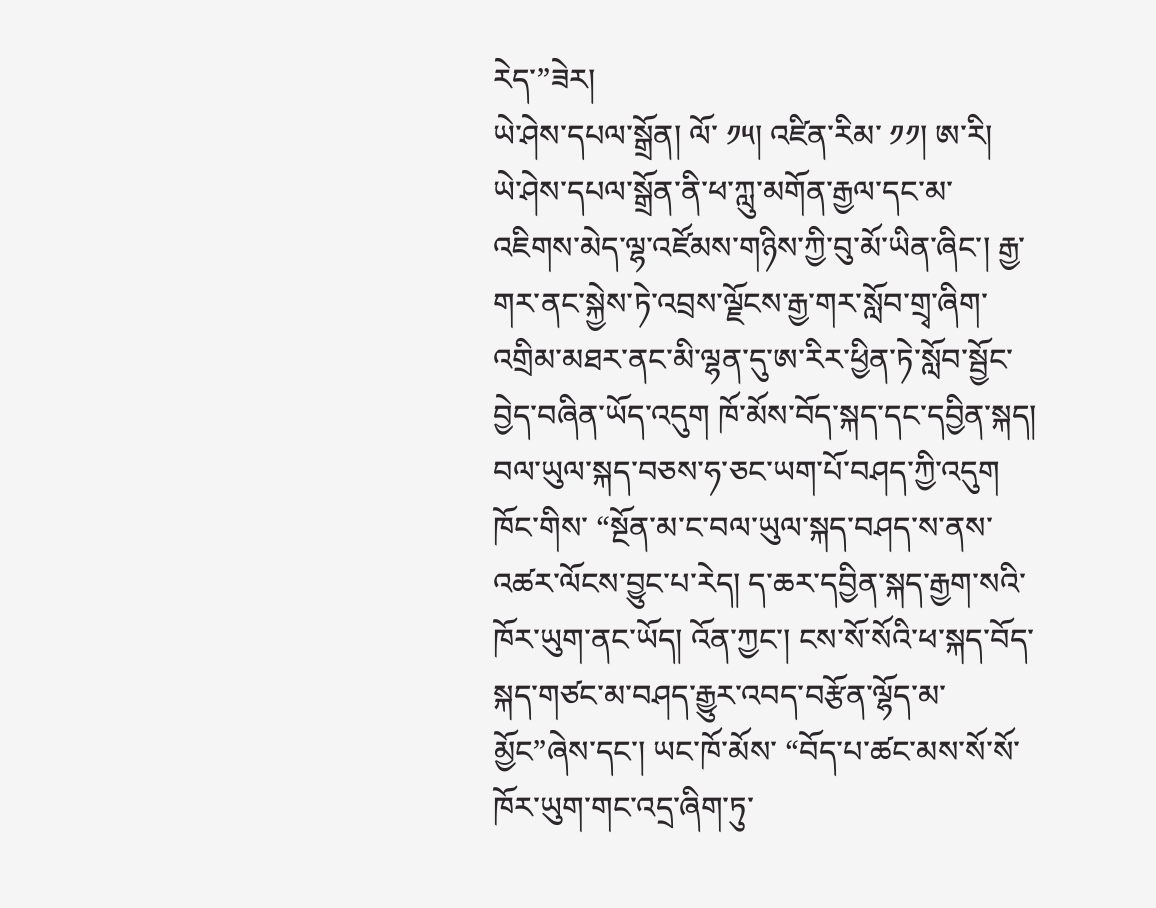རེད་”ཟེར།
ཡེ་ཤེས་དཔལ་སྒྲོན། ལོ་ ༡༥། འཛིན་རིམ་ ༡༡། ཨ་རི།
ཡེ་ཤེས་དཔལ་སྒྲོན་ནི་ཕ་ཀླུ་མགོན་རྒྱལ་དང་མ་འཇིགས་མེད་ལྷ་འཛོམས་གཉིས་ཀྱི་བུ་མོ་ཡིན་ཞིང་། རྒྱ་གར་ནང་སྐྱེས་ཏེ་འབྲས་ལྗོངས་རྒྱ་གར་སློབ་གྲྭ་ཞིག་འགྲིམ་མཐར་ནང་མི་ལྷན་དུ་ཨ་རིར་ཕྱིན་ཏེ་སློབ་སྦྱོང་བྱེད་བཞིན་ཡོད་འདུག ཁོ་མོས་བོད་སྐད་དང་དབྱིན་སྐད། བལ་ཡུལ་སྐད་བཅས་ཧ་ཅང་ཡག་པོ་བཤད་ཀྱི་འདུག ཁོང་གིས་ “སྔོན་མ་ང་བལ་ཡུལ་སྐད་བཤད་ས་ནས་འཚར་ལོངས་བྱུང་པ་རེད། ད་ཆར་དབྱིན་སྐད་རྒྱག་སའི་ཁོར་ཡུག་ནང་ཡོད། འོན་ཀྱང་། ངས་སོ་སོའི་ཕ་སྐད་བོད་སྐད་གཙང་མ་བཤད་རྒྱུར་འབད་བརྩོན་ལྷོད་མ་མྱོང”ཞེས་དང་། ཡང་ཁོ་མོས་ “བོད་པ་ཚང་མས་སོ་སོ་ཁོར་ཡུག་གང་འདྲ་ཞིག་ཏུ་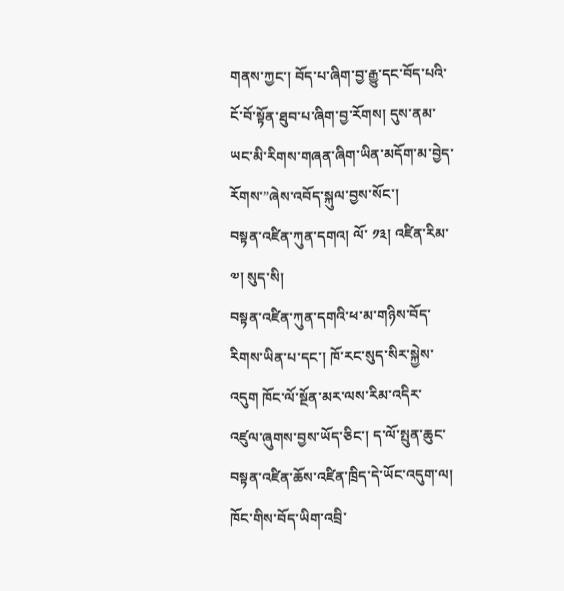གནས་ཀྱང་། བོད་པ་ཞིག་བྱ་རྒྱུ་དང་བོད་པའི་ངོ་བོ་སྟོན་ཐུབ་པ་ཞིག་བྱ་རོགས། དུས་ནམ་ཡང་མི་རིགས་གཞན་ཞིག་ཡིན་མདོག་མ་བྱེད་རོགས་”ཞེས་འབོད་སྐུལ་བྱས་སོང་།
བསྟན་འཛིན་ཀུན་དགའ། ལོ་ ༡༣། འཛིན་རིམ་ ༧། སུད་སི།
བསྟན་འཛིན་ཀུན་དགའི་ཕ་མ་གཉིས་བོད་རིགས་ཡིན་པ་དང་། ཁོ་རང་སུད་སིར་སྐྱེས་འདུག ཁོང་ལོ་སྔོན་མར་ལས་རིམ་འདིར་འཛུལ་ཞུགས་བྱས་ཡོད་ཅིང་། ད་ལོ་སྤུན་ཆུང་བསྟན་འཛིན་ཆོས་འཛིན་ཁྲིད་དེ་ཡོང་འདུག་ལ། ཁོང་གིས་བོད་ཡིག་འབྲི་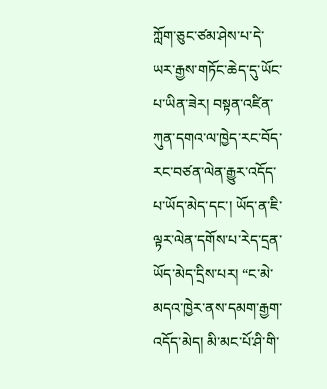ཀློག་ཅུང་ཙམ་ཤེས་པ་དེ་ཡར་རྒྱས་གཏོང་ཆེད་དུ་ཡོང་པ་ཡིན་ཟེར། བསྟན་འཛིན་ཀུན་དགའ་ལ་ཁྱེད་རང་བོད་རང་བཙན་ལེན་རྒྱུར་འདོད་པ་ཡོད་མེད་དང་། ཡོད་ན་ཇི་ལྟར་ལེན་དགོས་པ་རེད་དྲན་ཡོད་མེད་དྲིས་པར། “ང་མེ་མདའ་ཁྱེར་ནས་དམག་རྒྱག་འདོད་མེད། མི་མང་པོ་ཤི་གི་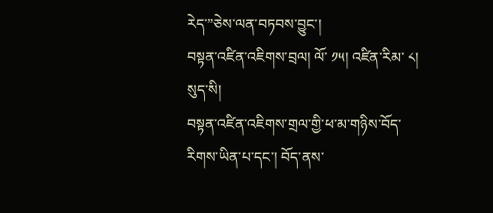རེད་”ཅེས་ལན་བཏབས་བྱུང་།
བསྟན་འཛིན་འཇིགས་བྲལ། ལོ་ ༡༥། འཛིན་རིམ་ ༨། སུད་སི།
བསྟན་འཛིན་འཇིགས་གྲལ་གྱི་ཕ་མ་གཉིས་བོད་རིགས་ཡིན་པ་དང་། བོད་ནས་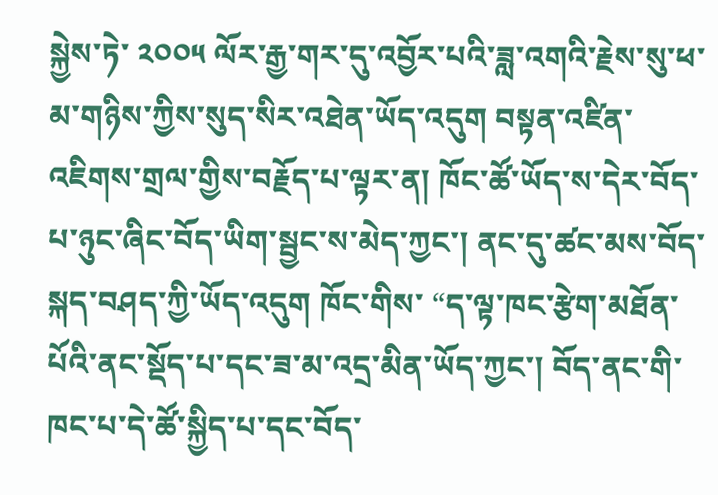སྐྱེས་ཏེ་ ༢༠༠༥ ལོར་རྒྱ་གར་དུ་འབྱོར་པའི་ཟླ་འགའི་རྗེས་སུ་ཕ་མ་གཉིས་ཀྱིས་སུད་སིར་འཐེན་ཡོད་འདུག བསྟན་འཛིན་འཇིགས་གྲལ་གྱིས་བརྗོད་པ་ལྟར་ན། ཁོང་ཚོ་ཡོད་ས་དེར་བོད་པ་ཉུང་ཞིང་བོད་ཡིག་སྦྱང་ས་མེད་ཀྱང་། ནང་དུ་ཚང་མས་བོད་སྐད་བཤད་ཀྱི་ཡོད་འདུག ཁོང་གིས་ “ད་ལྟ་ཁང་རྩེག་མཐོན་པོའི་ནང་སྡོད་པ་དང་ཟ་མ་འདྲ་མིན་ཡོད་ཀྱང་། བོད་ནང་གི་ཁང་པ་དེ་ཚོ་སྐྱིད་པ་དང་བོད་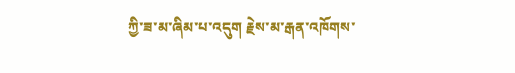ཀྱི་ཟ་མ་ཞིམ་པ་འདུག རྗེས་མ་རྒན་འཁོགས་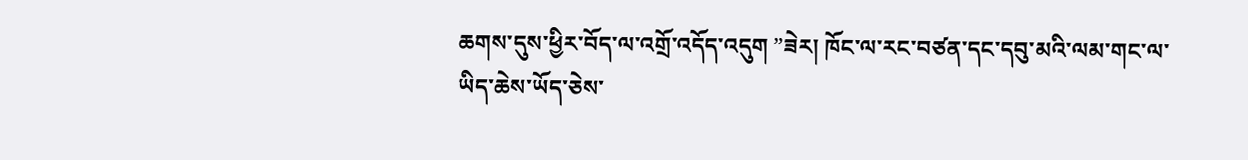ཆགས་དུས་ཕྱིར་བོད་ལ་འགྲོ་འདོད་འདུག ”ཟེར། ཁོང་ལ་རང་བཙན་དང་དབུ་མའི་ལམ་གང་ལ་ཡིད་ཆེས་ཡོད་ཅེས་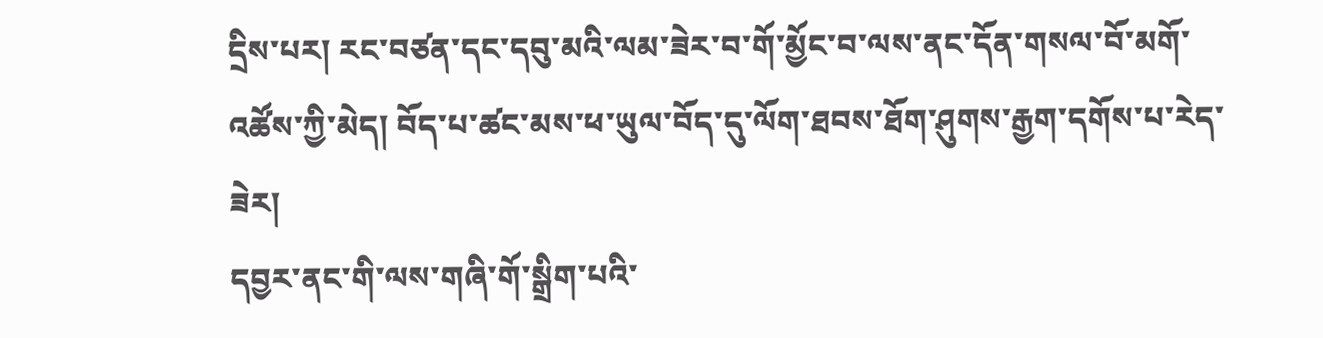དྲིས་པར། རང་བཙན་དང་དབུ་མའི་ལམ་ཟེར་བ་གོ་མྱོང་བ་ལས་ནང་དོན་གསལ་བོ་མགོ་འཚོས་ཀྱི་མེད། བོད་པ་ཚང་མས་ཕ་ཡུལ་བོད་དུ་ལོག་ཐབས་ཐོག་ཤུགས་རྒྱག་དགོས་པ་རེད་ཟེར།
དབྱར་ནང་གི་ལས་གཞི་གོ་སྒྲིག་པའི་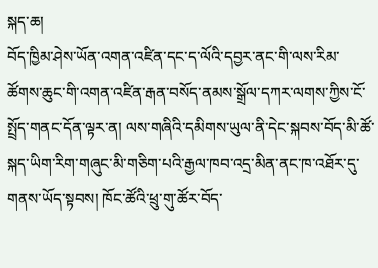སྐད་ཆ།
བོད་ཁྱིམ་ཤེས་ཡོན་འགན་འཛིན་དང་ད་ལོའི་དབྱར་ནང་གི་ལས་རིམ་ཚོགས་ཆུང་གི་འགན་འཛིན་རྒན་བསོད་ནམས་སྒྲོལ་དཀར་ལགས་ཀྱིས་ངོ་སྤྲོད་གནང་དོན་ལྟར་ན། ལས་གཞིའི་དམིགས་ཡུལ་ནི་དེང་སྐབས་བོད་མི་ཚོ་སྐད་ཡིག་རིག་གཞུང་མི་གཅིག་པའི་རྒྱལ་ཁབ་འདྲ་མིན་ནང་ཁ་འཐོར་དུ་གནས་ཡོད་སྟབས། ཁོང་ཚོའི་ཕྲུ་གུ་ཚོར་བོད་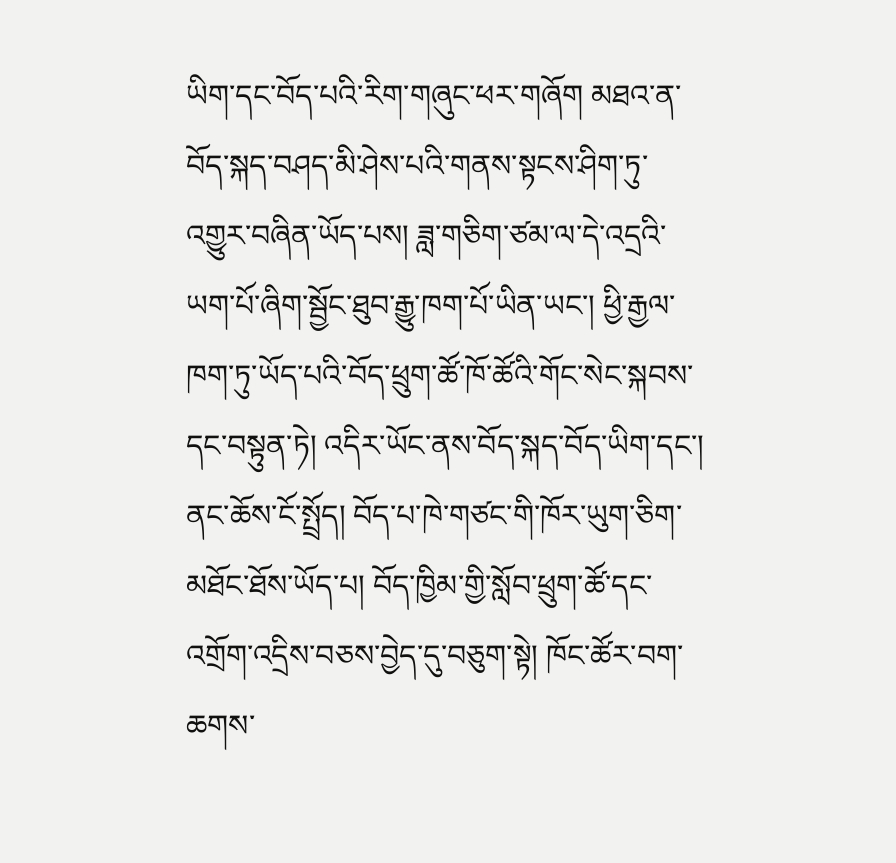ཡིག་དང་བོད་པའི་རིག་གཞུང་ཕར་གཞོག མཐའ་ན་བོད་སྐད་བཤད་མི་ཤེས་པའི་གནས་སྟངས་ཤིག་ཏུ་འགྱུར་བཞིན་ཡོད་པས། ཟླ་གཅིག་ཙམ་ལ་དེ་འདྲའི་ཡག་པོ་ཞིག་སྦྱོང་ཐུབ་རྒྱུ་ཁག་པོ་ཡིན་ཡང་། ཕྱི་རྒྱལ་ཁག་ཏུ་ཡོད་པའི་བོད་ཕྲུག་ཚོ་ཁོ་ཚོའི་གོང་སེང་སྐབས་དང་བསྟུན་ཏེ། འདིར་ཡོང་ནས་བོད་སྐད་བོད་ཡིག་དང་། ནང་ཆོས་ངོ་སྤྲོད། བོད་པ་ཁེ་གཙང་གི་ཁོར་ཡུག་ཅིག་མཐོང་ཐོས་ཡོད་པ། བོད་ཁྱིམ་གྱི་སློབ་ཕྲུག་ཚོ་དང་འགྲོག་འདྲིས་བཅས་བྱེད་དུ་བཅུག་སྟེ། ཁོང་ཚོར་བག་ཆགས་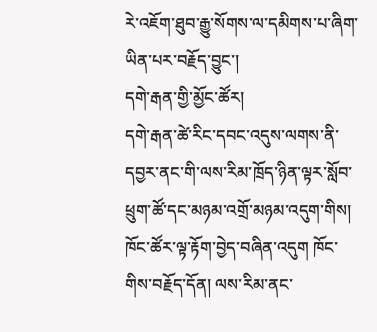རེ་འཇོག་ཐུབ་རྒྱུ་སོགས་ལ་དམིགས་པ་ཞིག་ཡིན་པར་བརྗོད་བྱུང་།
དགེ་རྒན་གྱི་མྱོང་ཚོར།
དགེ་རྒན་ཚེ་རིང་དབང་འདུས་ལགས་ནི་དབྱར་ནང་གི་ལས་རིམ་ཁྲོད་ཉིན་ལྟར་སློབ་ཕྲུག་ཚོ་དང་མཉམ་འགྲོ་མཉམ་འདུག་གིས། ཁོང་ཚོར་ལྟ་རྟོག་བྱེད་བཞིན་འདུག ཁོང་གིས་བརྗོད་དོན། ལས་རིམ་ནང་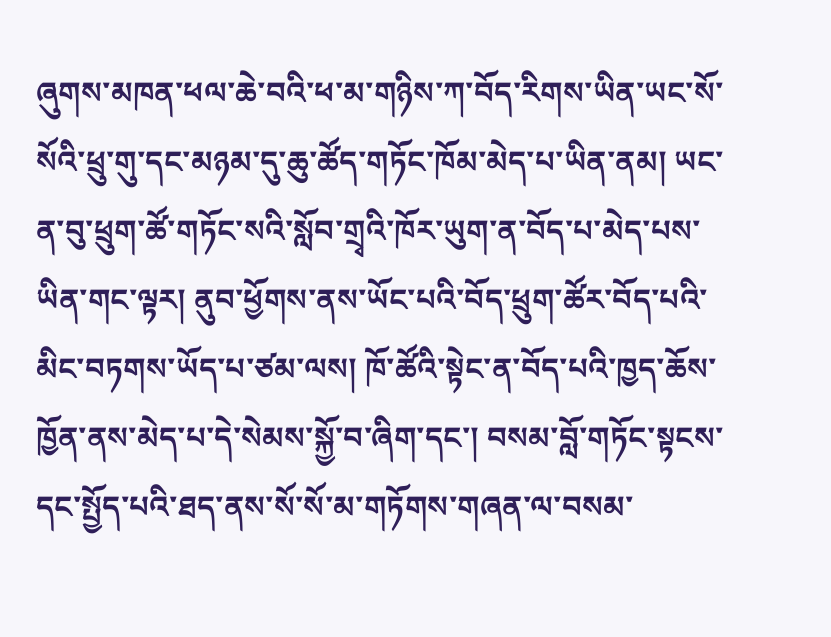ཞུགས་མཁན་ཕལ་ཆེ་བའི་ཕ་མ་གཉིས་ཀ་བོད་རིགས་ཡིན་ཡང་སོ་སོའི་ཕྲུ་གུ་དང་མཉམ་དུ་ཆུ་ཚོད་གཏོང་ཁོམ་མེད་པ་ཡིན་ནམ། ཡང་ན་བུ་ཕྲུག་ཚོ་གཏོང་སའི་སློབ་གྲྭའི་ཁོར་ཡུག་ན་བོད་པ་མེད་པས་ཡིན་གང་ལྟར། ནུབ་ཕྱོགས་ནས་ཡོང་པའི་བོད་ཕྲུག་ཚོར་བོད་པའི་མིང་བཏགས་ཡོད་པ་ཙམ་ལས། ཁོ་ཚོའི་སྟེང་ན་བོད་པའི་ཁྱད་ཆོས་ཁྱོན་ནས་མེད་པ་དེ་སེམས་སྐྱོ་བ་ཞིག་དང་། བསམ་བློ་གཏོང་སྟངས་དང་སྤྱོད་པའི་ཐད་ནས་སོ་སོ་མ་གཏོགས་གཞན་ལ་བསམ་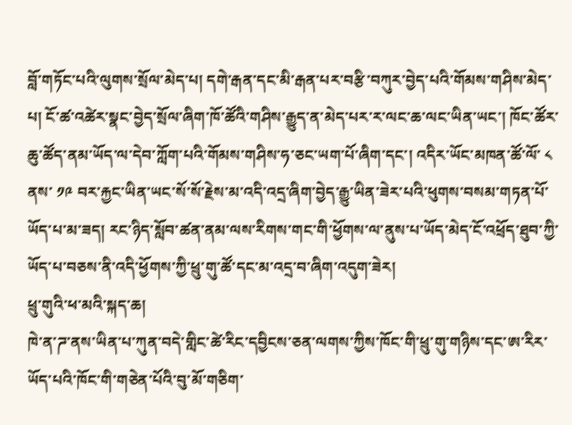བློ་གཏོང་པའི་ལུགས་སྲོལ་མེད་པ། དགེ་རྒན་དང་མི་རྒན་པར་བརྩི་བཀུར་བྱེད་པའི་གོམས་གཤིས་མེད་པ། ངོ་ཚ་འཚེར་སྣང་བྱེད་སྲོལ་ཞིག་ཁོ་ཚོའི་གཤིས་རྒྱུད་ན་མེད་པར་ར་ལང་ཆ་ལང་ཡིན་ཡང་། ཁོང་ཚོར་ཆུ་ཚོད་ནམ་ཡོད་ལ་དེབ་ཀློག་པའི་གོམས་གཤིས་ཧ་ཅང་ཡག་པོ་ཞིག་དང་། འདིར་ཡོང་མཁན་ཚོ་ལོ་ ༨ ནས་ ༡༩ བར་རྐྱང་ཡིན་ཡང་སོ་སོ་རྗེས་མ་འདི་འདྲ་ཞིག་བྱེད་རྒྱུ་ཡིན་ཟེར་པའི་ཕུགས་བསམ་གཏན་པོ་ཡོད་པ་མ་ཟད། རང་ཉིད་སློབ་ཚན་ནམ་ལས་རིགས་གང་གི་ཕྱོགས་ལ་ནུས་པ་ཡོད་མེད་ངོ་འཕྲོད་ཐུབ་ཀྱི་ཡོད་པ་བཅས་ནི་འདི་ཕྱོགས་ཀྱི་ཕྲུ་གུ་ཚོ་དང་མ་འདྲ་བ་ཞིག་འདུག་ཟེར།
ཕྲུ་གུའི་ཕ་མའི་སྐད་ཆ།
ཁེ་ན་ཌ་ནས་ཡིན་པ་ཀུན་བདེ་གླིང་ཚེ་རིང་དབྱིངས་ཅན་ལགས་ཀྱིས་ཁོང་གི་ཕྲུ་གུ་གཉིས་དང་ཨ་རིར་ཡོད་པའི་ཁོང་གི་གཅེན་པོའི་བུ་མོ་གཅིག་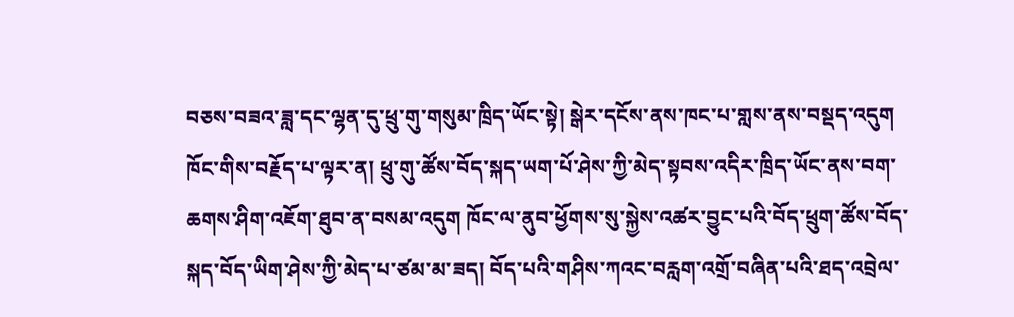བཅས་བཟའ་ཟླ་དང་ལྷན་དུ་ཕྲུ་གུ་གསུམ་ཁྲིད་ཡོང་སྟེ། སྒེར་དངོས་ནས་ཁང་པ་གླས་ནས་བསྡད་འདུག ཁོང་གིས་བརྗོད་པ་ལྟར་ན། ཕྲུ་གུ་ཚོས་བོད་སྐད་ཡག་པོ་ཤེས་ཀྱི་མེད་སྟབས་འདིར་ཁྲིད་ཡོང་ནས་བག་ཆགས་ཤིག་འཇོག་ཐུབ་ན་བསམ་འདུག ཁོང་ལ་ནུབ་ཕྱོགས་སུ་སྐྱེས་འཚར་བྱུང་པའི་བོད་ཕྲུག་ཚོས་བོད་སྐད་བོད་ཡིག་ཤེས་ཀྱི་མེད་པ་ཙམ་མ་ཟད། བོད་པའི་གཤིས་ཀའང་བརླག་འགྲོ་བཞིན་པའི་ཐད་འབྲེལ་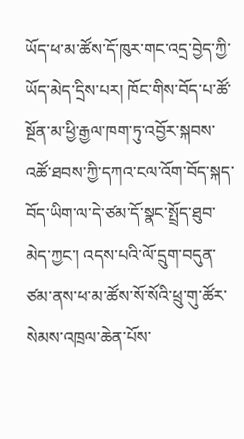ཡོད་ཕ་མ་ཚོས་དོ་ཁུར་གང་འདྲ་བྱེད་ཀྱི་ཡོད་མེད་དྲིས་པར། ཁོང་གིས་བོད་པ་ཚོ་སྔོན་མ་ཕྱི་རྒྱལ་ཁག་ཏུ་འབྱོར་སྐབས་འཚོ་ཐབས་ཀྱི་དཀའ་ངལ་འོག་བོད་སྐད་བོད་ཡིག་ལ་དེ་ཙམ་དོ་སྣང་སྤྲོད་ཐུབ་མེད་ཀྱང་། འདས་པའི་ལོ་དྲུག་བདུན་ཙམ་ནས་ཕ་མ་ཚོས་སོ་སོའི་ཕྲུ་གུ་ཚོར་སེམས་འཁྲལ་ཆེན་པོས་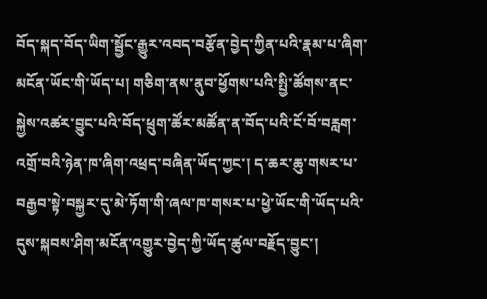བོད་སྐད་བོད་ཡིག་སྦྱོང་རྒྱུར་འབད་བརྩོན་བྱེད་ཀྱིན་པའི་རྣམ་པ་ཞིག་མངོན་ཡོང་གི་ཡོད་པ། གཅིག་ནས་ནུབ་ཕྱོགས་པའི་སྤྱི་ཚོགས་ནང་སྐྱེས་འཚར་བྱུང་པའི་བོད་ཕྲུག་ཚོར་མཚོན་ན་བོད་པའི་ངོ་བོ་བརླག་འགྲོ་བའི་ཉེན་ཁ་ཞིག་འཕྲད་བཞིན་ཡོད་ཀྱང་། ད་ཆར་ཆུ་གསར་པ་བརྒྱབ་སྟེ་བསྐྱར་དུ་མེ་ཏོག་གི་ཞལ་ཁ་གསར་པ་ཕྱེ་ཡོང་གི་ཡོད་པའི་དུས་སྐབས་ཤིག་མངོན་འགྱུར་བྱེད་ཀྱི་ཡོད་ཚུལ་བརྗོད་བྱུང་།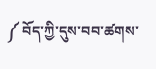༼ བོད་ཀྱི་དུས་བབ་ཚགས་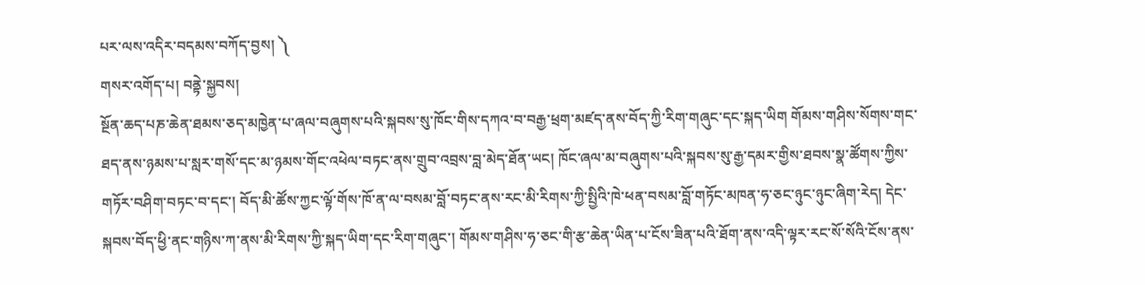པར་ལས་འདིར་བདམས་བཀོད་བྱས། ༽
གསར་འགོད་པ། བནྟེ་སྐྱབས།
སྔོན་ཆད་པཎ་ཆེན་ཐམས་ཅད་མཁྱེན་པ་ཞལ་བཞུགས་པའི་སྐབས་སུ་ཁོང་གིས་དཀའ་བ་བརྒྱ་ཕྲག་མཛད་ནས་བོད་ཀྱི་རིག་གཞུང་དང་སྐད་ཡིག གོམས་གཤིས་སོགས་གང་ཐད་ནས་ཉམས་པ་སླར་གསོ་དང་མ་ཉམས་གོང་འཕེལ་བཏང་ནས་གྲུབ་འབྲས་བླ་མེད་ཐོན་ཡང། ཁོང་ཞལ་མ་བཞུགས་པའི་སྐབས་སུ་རྒྱ་དམར་གྱིས་ཐབས་སྣ་ཚོགས་ཀྱིས་གཏོར་བཤིག་བཏང་བ་དང་། བོད་མི་ཚོས་ཀྱང་ལྟོ་གོས་ཁོ་ན་ལ་བསམ་བློ་བཏང་ནས་རང་མི་རིགས་ཀྱི་སྤྱིའི་ཁེ་ཕན་བསམ་བློ་གཏོང་མཁན་ཧ་ཅང་ཉུང་ཉུང་ཞིག་རེད། དེང་སྐབས་བོད་ཕྱི་ནང་གཉིས་ཀ་ནས་མི་རིགས་ཀྱི་སྐད་ཡིག་དང་རིག་གཞུང་། གོམས་གཤིས་ཧ་ཅང་གི་རྩ་ཆེན་ཡིན་པ་ངོས་ཟིན་པའི་ཐོག་ནས་འདི་ལྟར་རང་སོ་སོའི་ངོས་ནས་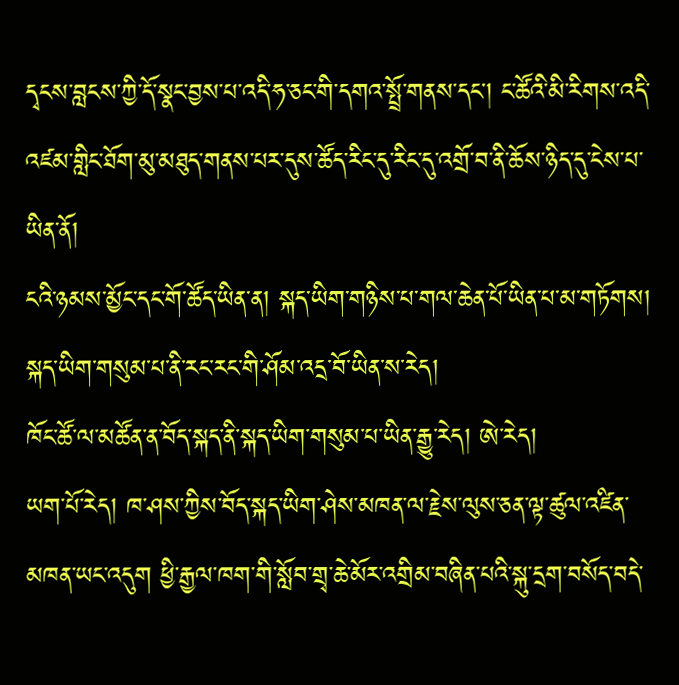དྭངས་བླངས་ཀྱི་དོ་སྣང་བྱས་པ་འདི་ཧ་ཅང་གི་དགའ་སྤྲོ་གནས་དང། ང་ཚོའི་མི་རིགས་འདི་འཛམ་གླིང་ཐོག་མུ་མཐུད་གནས་པར་དུས་ཚོད་རིང་དུ་རིང་དུ་འགྲོ་བ་ནི་ཆོས་ཉིད་དུ་ངེས་པ་ཡིན་ནོ།
ངའི་ཉམས་མྱོང་དང་གོ་ཚོད་ཡིན་ན། སྐད་ཡིག་གཉིས་པ་གལ་ཆེན་པོ་ཡིན་པ་མ་གཏོགས། སྐད་ཡིག་གསུམ་པ་ནི་རང་རང་གི་ཤོམ་འདྲ་བོ་ཡིན་ས་རེད།
ཁོང་ཚོ་ལ་མཚོན་ན་བོད་སྐད་ནི་སྐད་ཡིག་གསུམ་པ་ཡིན་རྒྱུ་རེད། ཨེ་རེད།
ཡག་པོ་རེད། ཁ་ཤས་ཀྱིས་བོད་སྐད་ཡིག་ཤེས་མཁན་ལ་རྗེས་ལུས་ཅན་ལྟ་ཚུལ་འཛིན་མཁན་ཡང་འདུག ཕྱི་རྒྱལ་ཁག་གི་སློབ་གྲྭ་ཆེ་མོར་འགྲིམ་བཞིན་པའི་སྐུ་དྲག་བསོད་བདེ་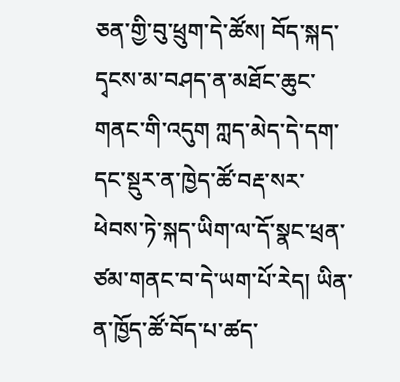ཅན་གྱི་བུ་ཕྲུག་དེ་ཚོས། བོད་སྐད་དྭངས་མ་བཤད་ན་མཐོང་ཆུང་གནང་གི་འདུག ཀླད་མེད་དེ་དག་དང་སྡུར་ན་ཁྱེད་ཚོ་བརྡ་སར་ཕེབས་ཏེ་སྐད་ཡིག་ལ་དོ་སྣང་ཕྲན་ཙམ་གནང་བ་དེ་ཡག་པོ་རེད། ཡིན་ན་ཁྱོད་ཚོ་བོད་པ་ཚད་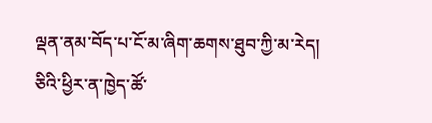ལྡན་ནམ་བོད་པ་ངོ་མ་ཞིག་ཆགས་ཐུབ་ཀྱི་མ་རེད། ཅིའི་ཕྱིར་ན་ཁྱེད་ཚོ་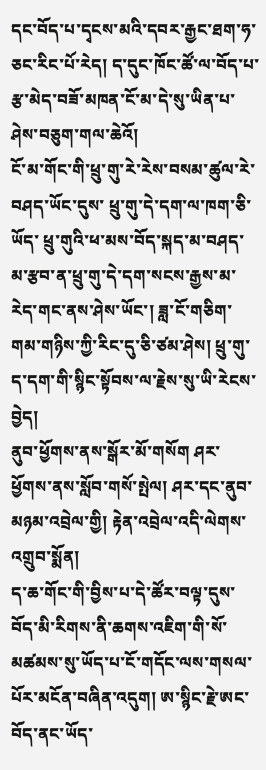དང་བོད་པ་དྭངས་མའི་དབར་རྒྱང་ཐག་ཧ་ཅང་རིང་པོ་རེད། ད་དུང་ཁོང་ཚོ་ལ་བོད་པ་རྩ་མེད་བཟོ་མཁན་ངོ་མ་དེ་སུ་ཡིན་པ་ཤེས་བཅུག་གལ་ཆེའོ།
ངོ་མ་གོང་གི་ཕྲུ་གུ་རེ་རེས་བསམ་ཚུལ་རེ་བཤད་ཡོང་དུས་ ཕྲུ་གུ་དེ་དག་ལ་ཁག་ཅི་ཡོད་ ཕྲུ་གུའི་ཕ་མས་བོད་སྐད་མ་བཤད་མ་རྩབ་ན་ཕྲུ་གུ་དེ་དག་སངས་རྒྱས་མ་རེད་གང་ནས་ཤེས་ཡོང་། ཟླ་ངོ་གཅིག་གམ་གཉིས་ཀྱི་རིང་དུ་ཅི་ཙམ་ཤེས། ཕྲུ་གུ་ད་དག་གི་སྙིང་སྟོབས་ལ་རྗེས་སུ་ཡི་རེངས་བྱེད།
ནུབ་ཕྱོགས་ནས་སྒོར་མོ་གསོག ཤར་ཕྱོགས་ནས་སློབ་གསོ་སྤེལ། ཤར་དང་ནུབ་མཉམ་འབྲེལ་གྱི། རྟེན་འབྲེལ་འདི་ལེགས་འགྲུབ་སྨོན།
ད་ཆ་གོང་གི་བྱིས་པ་དེ་ཚོར་བལྟ་དུས་བོད་མི་རིགས་ནི་ཆགས་འཇིག་གི་སོ་མཚམས་སུ་ཡོད་པ་ངོ་གདོང་ལས་གསལ་པོར་མངོན་བཞིན་འདུག། ཨ་སྙིང་རྗེ་ཨང་བོད་ནང་ཡོད་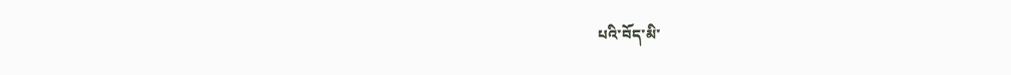པའི་བོད་མི་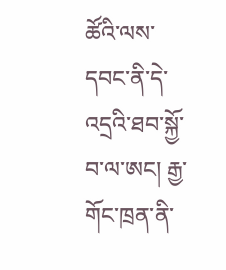ཚོའི་ལས་དབང་ནི་དེ་འདྲའི་ཐབ་སྐྱོ་བ་ལ་ཨང། རྒྱ་གོང་ཁྲན་ནི་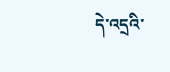དེ་འདྲའི་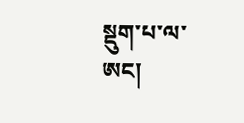སྡུག་པ་ལ་ཨང།